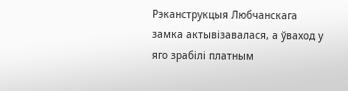Рэканструкцыя Любчанскага замка актывізавалася, а ўваход у яго зрабілі платным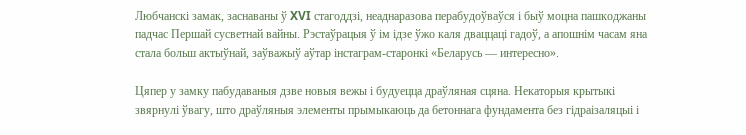Любчанскі замак, заснаваны ў XVI стагоддзі, неаднаразова перабудоўваўся і быў моцна пашкоджаны падчас Першай сусветнай вайны. Рэстаўрацыя ў ім ідзе ўжо каля дваццаці гадоў, а апошнім часам яна стала больш актыўнай, заўважыў аўтар інстаграм-старонкі «Беларусь — интересно».

Цяпер у замку пабудаваныя дзве новыя вежы і будуецца драўляная сцяна. Некаторыя крытыкі звярнулі ўвагу, што драўляныя элементы прымыкаюць да бетоннага фундамента без гідраізаляцыі і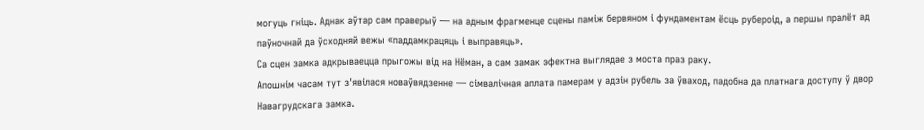могуць гніць. Аднак аўтар сам праверыў — на адным фрагменце сцены паміж бервяном і фундаментам ёсць рубероід, а першы пралёт ад паўночнай да ўсходняй вежы «паддамкрацяць і выправяць».
Са сцен замка адкрываецца прыгожы від на Нёман, а сам замак эфектна выглядае з моста праз раку.
Апошнім часам тут з'явілася новаўвядзенне — сімвалічная аплата памерам у адзін рубель за ўваход, падобна да платнага доступу ў двор Навагрудскага замка.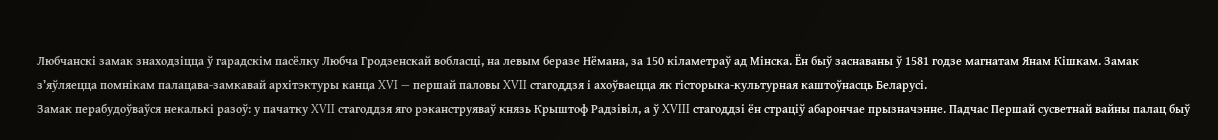Любчанскі замак знаходзіцца ў гарадскім пасёлку Любча Гродзенскай вобласці, на левым беразе Нёмана, за 150 кіламетраў ад Мінска. Ён быў заснаваны ў 1581 годзе магнатам Янам Кішкам. Замак з’яўляецца помнікам палацава-замкавай архітэктуры канца XVI — першай паловы XVII стагоддзя і ахоўваецца як гісторыка-культурная каштоўнасць Беларусі.
Замак перабудоўваўся некалькі разоў: у пачатку XVII стагоддзя яго рэканструяваў князь Крыштоф Радзівіл, а ў XVIII стагоддзі ён страціў абарончае прызначэнне. Падчас Першай сусветнай вайны палац быў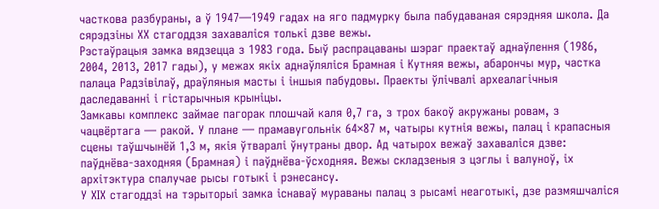часткова разбураны, а ў 1947—1949 гадах на яго падмурку была пабудаваная сярэдняя школа. Да сярэдзіны ХХ стагоддзя захаваліся толькі дзве вежы.
Рэстаўрацыя замка вядзецца з 1983 года. Быў распрацаваны шэраг праектаў аднаўлення (1986, 2004, 2013, 2017 гады), у межах якіх аднаўляліся Брамная і Кутняя вежы, абарончы мур, частка палаца Радзівілаў, драўляныя масты і іншыя пабудовы. Праекты ўлічвалі археалагічныя даследаванні і гістарычныя крыніцы.
Замкавы комплекс займае пагорак плошчай каля 0,7 га, з трох бакоў акружаны ровам, з чацвёртага — ракой. У плане — прамавугольнік 64×87 м, чатыры кутнія вежы, палац і крапасныя сцены таўшчынёй 1,3 м, якія ўтваралі ўнутраны двор. Ад чатырох вежаў захаваліся дзве: паўднёва-заходняя (Брамная) і паўднёва-ўсходняя. Вежы складзеныя з цэглы і валуноў, іх архітэктура спалучае рысы готыкі і рэнесансу.
У ХІХ стагоддзі на тэрыторыі замка існаваў мураваны палац з рысамі неаготыкі, дзе размяшчаліся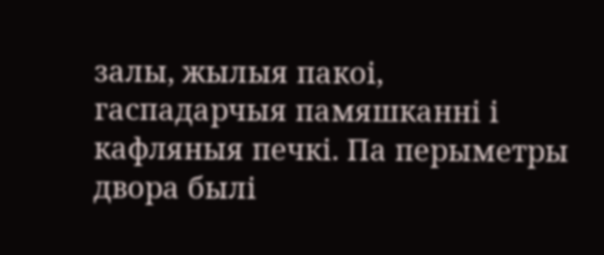залы, жылыя пакоі, гаспадарчыя памяшканні і кафляныя печкі. Па перыметры двора былі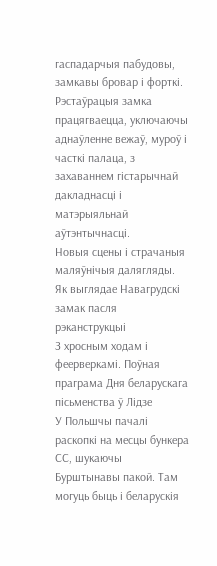гаспадарчыя пабудовы, замкавы бровар і форткі.
Рэстаўрацыя замка працягваецца, уключаючы аднаўленне вежаў, муроў і часткі палаца, з захаваннем гістарычнай дакладнасці і матэрыяльнай аўтэнтычнасці.
Новыя сцены і страчаныя маляўнічыя далягляды. Як выглядае Навагрудскі замак пасля рэканструкцыі
З хросным ходам і феерверкамі. Поўная праграма Дня беларускага пісьменства ў Лідзе
У Польшчы пачалі раскопкі на месцы бункера СС, шукаючы Бурштынавы пакой. Там могуць быць і беларускія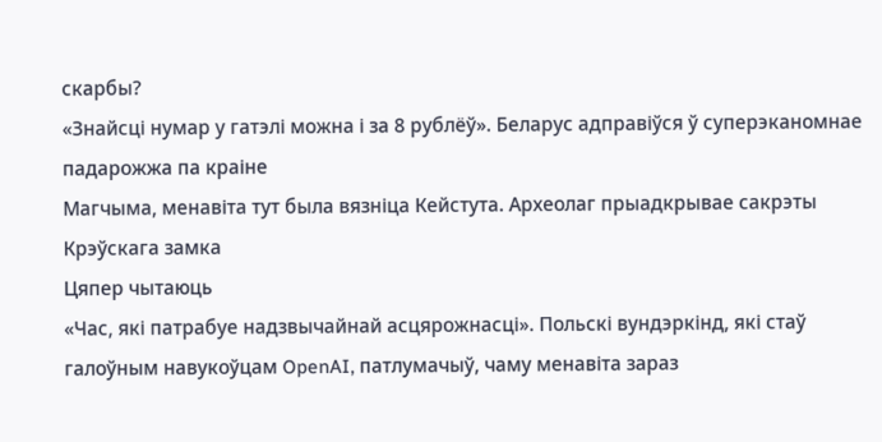скарбы?
«Знайсці нумар у гатэлі можна і за 8 рублёў». Беларус адправіўся ў суперэканомнае падарожжа па краіне
Магчыма, менавіта тут была вязніца Кейстута. Археолаг прыадкрывае сакрэты Крэўскага замка
Цяпер чытаюць
«Час, які патрабуе надзвычайнай асцярожнасці». Польскі вундэркінд, які стаў галоўным навукоўцам OpenAI, патлумачыў, чаму менавіта зараз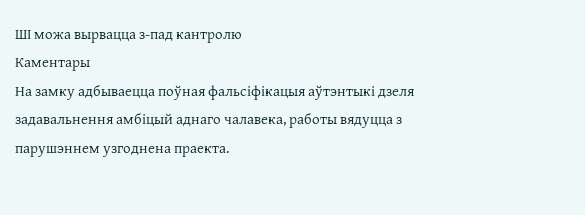ШІ можа вырвацца з-пад кантролю
Каментары
На замку адбываецца поўная фальсіфікацыя аўтэнтыкі дзеля задавальнення амбіцый аднаго чалавека, работы вядуцца з парушэннем узгоднена праекта.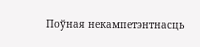Поўная некампетэнтнасць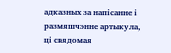адказных за напісанне і размяшчэнне артыкула, ці свядомая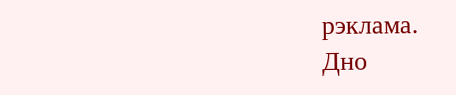рэклама.
Дно